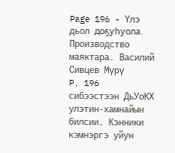Page 196 - Үлэ дьол доҕуһуола. Производство маяктара. Василий Сивцев Мүрү
P. 196
сибээстээн ДьУоКХ улэтин-хамнайын
билсии. Кэнники кэмнэргэ уйун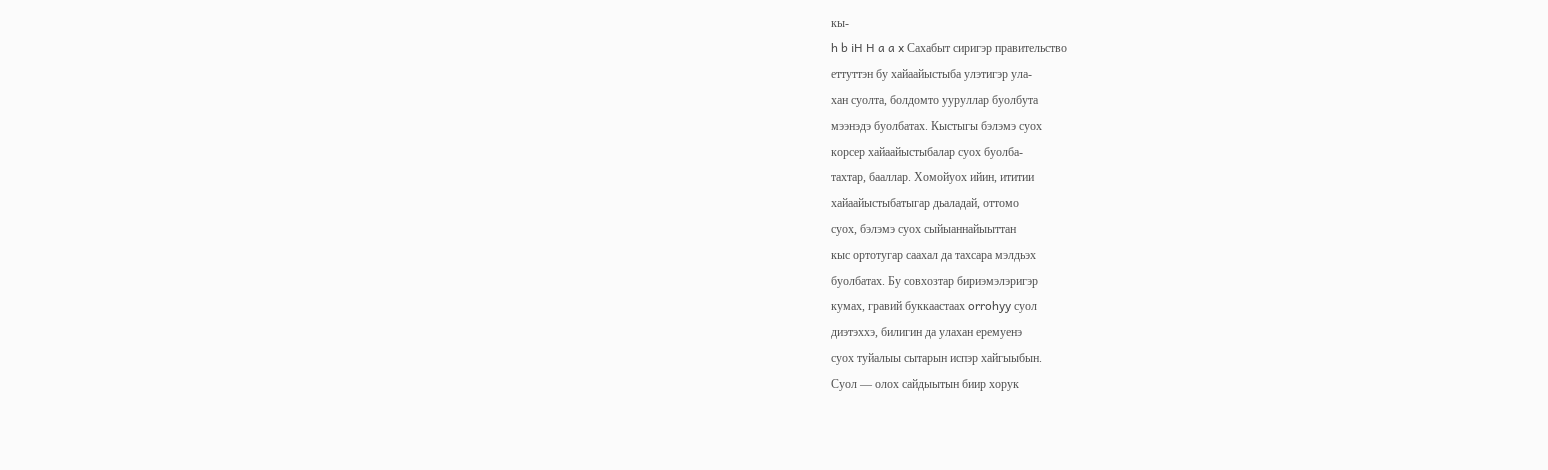кы-
h b iH H a a x Сахабыт сиригэр правительство
еттуттэн бу хайаайыстыба улэтигэр ула-
хан суолта, болдомто ууруллар буолбута
мээнэдэ буолбатах. Кыстыгы бэлэмэ суох
корсер хайаайыстыбалар суох буолба-
тахтар, бааллар. Хомойуох ийин, ититии
хайаайыстыбатыгар дьаладай, оттомо
суох, бэлэмэ суох сыйыаннайыыттан
кыс ортотугар саахал да тахсара мэлдьэх
буолбатах. Бу совхозтар бириэмэлэригэр
кумах, гравий буккаастаах orrohyy суол
диэтэххэ, билигин да улахан еремуенэ
суох туйалыы сытарын испэр хайгыыбын.
Суол — олох сайдыытын биир хорук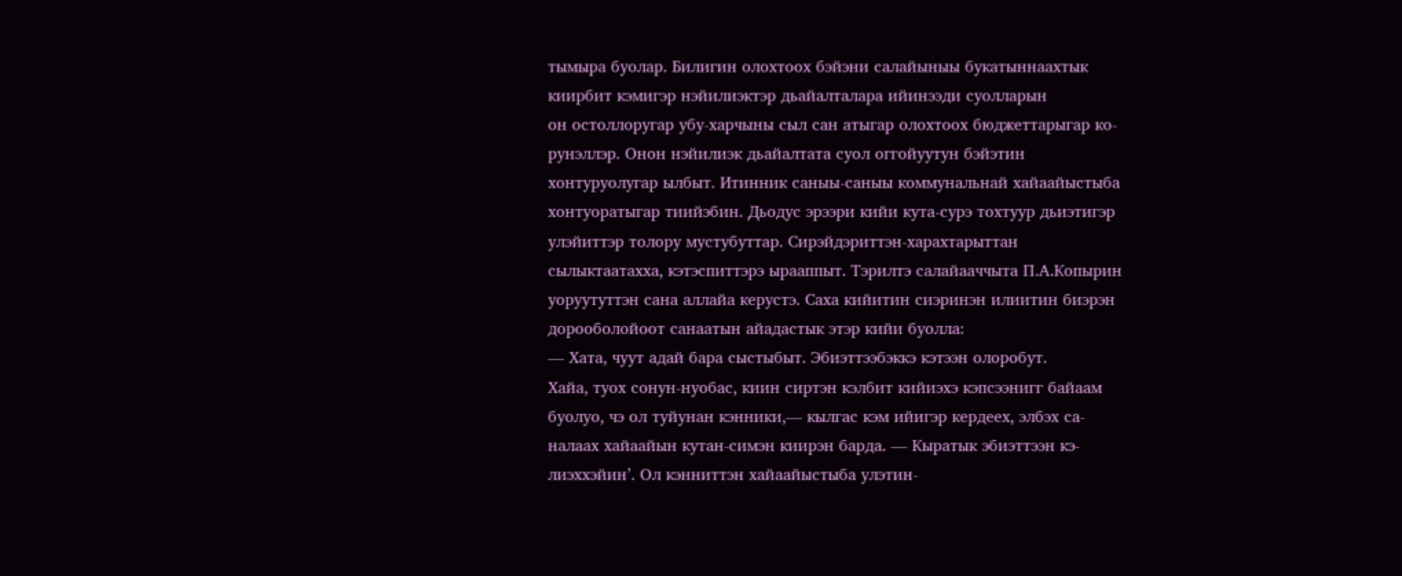тымыра буолар. Билигин олохтоох бэйэни салайыныы букатыннаахтык
киирбит кэмигэр нэйилиэктэр дьайалталара ийинээди суолларын
он остоллоругар убу-харчыны сыл сан атыгар олохтоох бюджеттарыгар ко-
рунэллэр. Онон нэйилиэк дьайалтата суол оггойуутун бэйэтин
хонтуруолугар ылбыт. Итинник саныы-саныы коммунальнай хайаайыстыба
хонтуоратыгар тиийэбин. Дьодус эрээри кийи кута-сурэ тохтуур дьиэтигэр
улэйиттэр толору мустубуттар. Сирэйдэриттэн-харахтарыттан
сылыктаатахха, кэтэспиттэрэ ырааппыт. Тэрилтэ салайааччыта П.А.Копырин
уоруутуттэн сана аллайа керустэ. Саха кийитин сиэринэн илиитин биэрэн
дорооболойоот санаатын айадастык этэр кийи буолла:
— Хата, чуут адай бара сыстыбыт. Эбиэттээбэккэ кэтээн олоробут.
Хайа, туох сонун-нуобас, киин сиртэн кэлбит кийиэхэ кэпсээнигг байаам
буолуо, чэ ол туйунан кэнники,— кылгас кэм ийигэр кердеех, элбэх са-
налаах хайаайын кутан-симэн киирэн барда. — Кыратык эбиэттээн кэ-
лиэххэйин’. Ол кэнниттэн хайаайыстыба улэтин-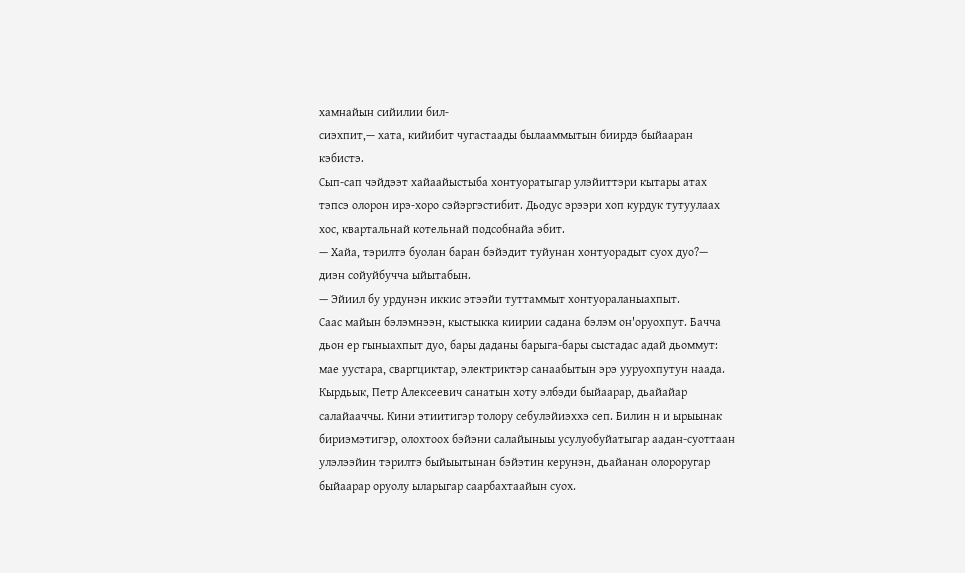хамнайын сийилии бил-
сиэхпит,— хата, кийибит чугастаады былааммытын биирдэ быйааран
кэбистэ.
Сып-сап чэйдээт хайаайыстыба хонтуоратыгар улэйиттэри кытары атах
тэпсэ олорон ирэ-хоро сэйэргэстибит. Дьодус эрээри хоп курдук тутуулаах
хос, квартальнай котельнай подсобнайа эбит.
— Хайа, тэрилтэ буолан баран бэйэдит туйунан хонтуорадыт суох дуо?—
диэн сойуйбучча ыйытабын.
— Эйиил бу урдунэн иккис этээйи туттаммыт хонтуораланыахпыт.
Саас майын бэлэмнээн, кыстыкка киирии садана бэлэм он'оруохпут. Бачча
дьон ер гыныахпыт дуо, бары даданы барыга-бары сыстадас адай дьоммут:
мае уустара, сваргциктар, электриктэр санаабытын эрэ ууруохпутун наада.
Кырдьык, Петр Алексеевич санатын хоту элбэди быйаарар, дьайайар
салайааччы. Кини этиитигэр толору себулэйиэххэ сеп. Билин н и ырыынак
бириэмэтигэр, олохтоох бэйэни салайыныы усулуобуйатыгар аадан-суоттаан
улэлээйин тэрилтэ быйыытынан бэйэтин керунэн, дьайанан олороругар
быйаарар оруолу ыларыгар саарбахтаайын суох.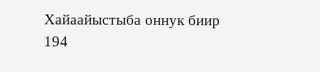Хайаайыстыба оннук биир
194